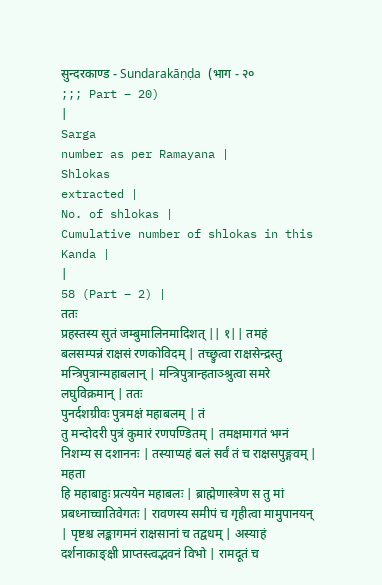सुन्दरकाण्ड - Sundarakāṇḍa (भाग - २०
;;; Part – 20)
|
Sarga
number as per Ramayana |
Shlokas
extracted |
No. of shlokas |
Cumulative number of shlokas in this
Kanda |
|
58 (Part – 2) |
ततः
प्रहस्तस्य सुतं जम्बुमालिनमादिशत् || १|| तमहं
बलसम्पन्नं राक्षसं रणकोविदम् | तच्छ्रुत्वा राक्षसेन्द्रस्तु मन्त्रिपुत्रान्महाबलान् | मन्त्रिपुत्रान्हताञ्श्रुत्वा समरे लघुविक्रमान् | ततः
पुनर्दशग्रीवः पुत्रमक्षं महाबलम् | तं
तु मन्दोदरी पुत्रं कुमारं रणपण्डितम् | तमक्षमागतं भग्नं निशम्य स दशाननः | तस्याप्यहं बलं सर्वं तं च राक्षसपुङ्गवम् | महता
हि महाबाहुः प्रत्ययेन महाबलः | ब्राह्मेणास्त्रेण स तु मां प्रबध्नाच्चातिवेगतः | रावणस्य समीपं च गृहीत्वा मामुपानयन् | पृष्टश्च लङ्कागमनं राक्षसानां च तद्वधम् | अस्याहं दर्शनाकाङ्क्षी प्राप्तस्त्वद्भवनं विभो | रामदूतं च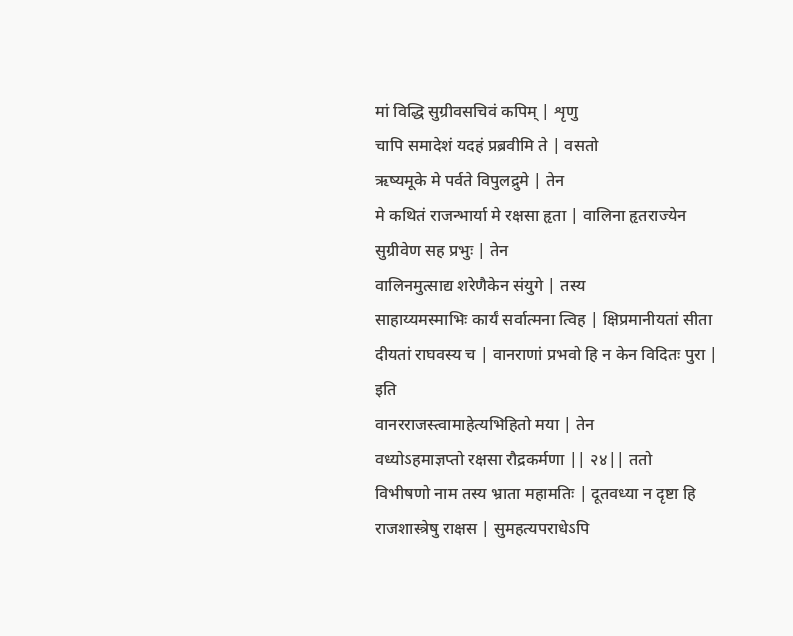मां विद्धि सुग्रीवसचिवं कपिम् | शृणु
चापि समादेशं यदहं प्रब्रवीमि ते | वसतो
ऋष्यमूके मे पर्वते विपुलद्रुमे | तेन
मे कथितं राजन्भार्या मे रक्षसा हृता | वालिना हृतराज्येन सुग्रीवेण सह प्रभुः | तेन
वालिनमुत्साद्य शरेणैकेन संयुगे | तस्य
साहाय्यमस्माभिः कार्यं सर्वात्मना त्विह | क्षिप्रमानीयतां सीता दीयतां राघवस्य च | वानराणां प्रभवो हि न केन विदितः पुरा | इति
वानरराजस्त्वामाहेत्यभिहितो मया | तेन
वध्योऽहमाज्ञप्तो रक्षसा रौद्रकर्मणा || २४|| ततो
विभीषणो नाम तस्य भ्राता महामतिः | दूतवध्या न दृष्टा हि राजशास्त्रेषु राक्षस | सुमहत्यपराधेऽपि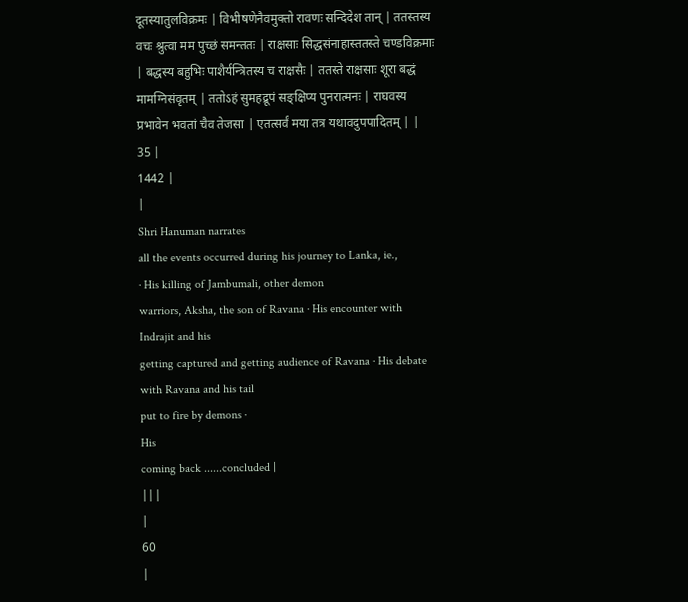दूतस्यातुलविक्रमः | विभीषणेनैवमुक्तो रावणः सन्दिदेश तान् | ततस्तस्य वचः श्रुत्वा मम पुच्छं समन्ततः | राक्षसाः सिद्धसंनाहास्ततस्ते चण्डविक्रमाः | बद्धस्य बहुभिः पाशैर्यन्त्रितस्य च राक्षसैः | ततस्ते राक्षसाः शूरा बद्धं मामग्निसंवृतम् | ततोऽहं सुमहद्रूपं सङ्क्षिप्य पुनरात्मनः | राघवस्य प्रभावेन भवतां चैव तेजसा | एतत्सर्वं मया तत्र यथावदुपपादितम् | |
35 |
1442 |
|
Shri Hanuman narrates
all the events occurred during his journey to Lanka, ie.,
· His killing of Jambumali, other demon
warriors, Aksha, the son of Ravana · His encounter with Indrajit and his
getting captured and getting audience of Ravana · His debate with Ravana and his tail
put to fire by demons ·
His
coming back ......concluded |
|||
|
60
|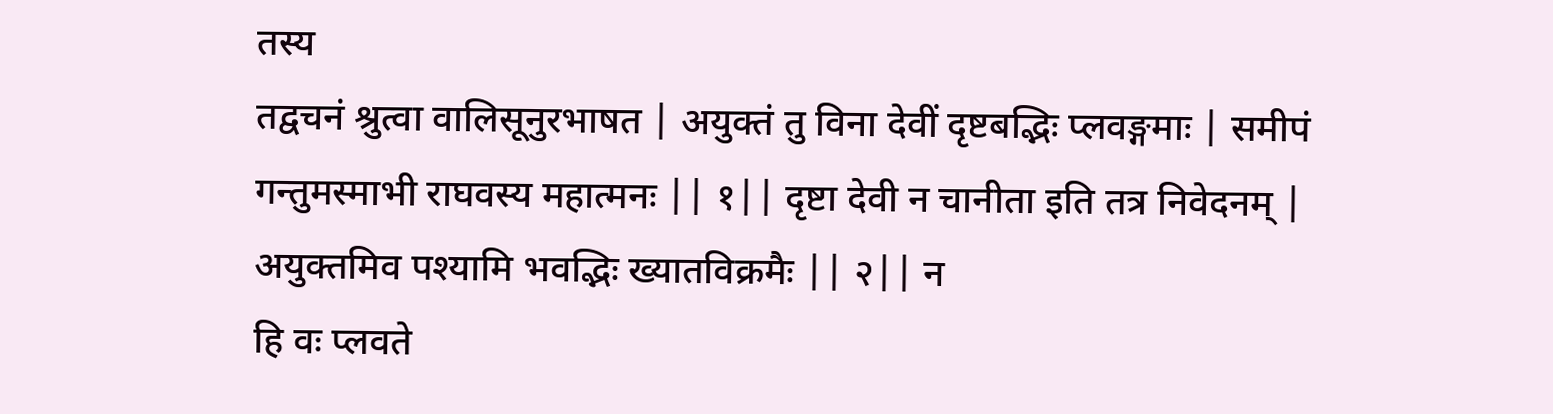तस्य
तद्वचनं श्रुत्वा वालिसूनुरभाषत | अयुक्तं तु विना देवीं दृष्टबद्भिः प्लवङ्गमाः | समीपं
गन्तुमस्माभी राघवस्य महात्मनः || १|| दृष्टा देवी न चानीता इति तत्र निवेदनम् | अयुक्तमिव पश्यामि भवद्भिः ख्यातविक्रमैः || २|| न
हि वः प्लवते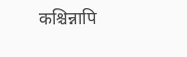कश्चिन्नापि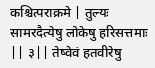कश्चित्पराक्रमे | तुल्यः सामरदैत्येषु लोकेषु हरिसत्तमाः || ३|| तेष्वेवं हतवीरेषु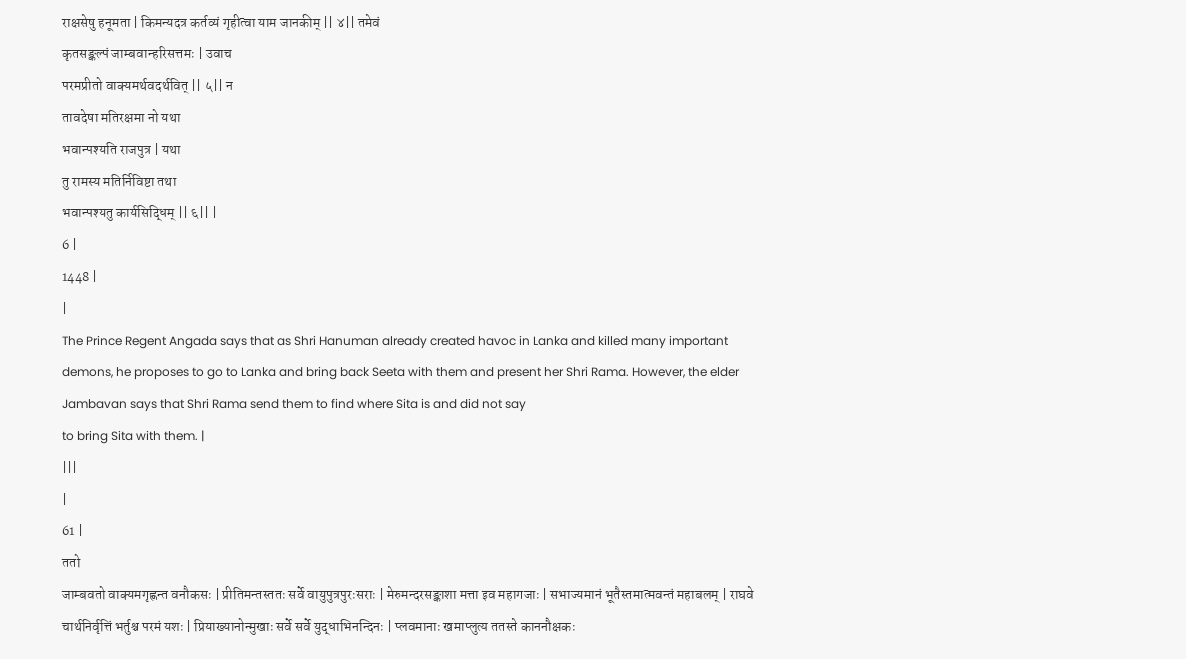राक्षसेषु हनूमता | किमन्यदत्र कर्तव्यं गृहीत्वा याम जानकीम् || ४|| तमेवं
कृतसङ्कल्पं जाम्बवान्हरिसत्तमः | उवाच
परमप्रीतो वाक्यमर्थवदर्थवित् || ५|| न
तावदेषा मतिरक्षमा नो यथा
भवान्पश्यति राजपुत्र | यथा
तु रामस्य मतिर्निविष्टा तथा
भवान्पश्यतु कार्यसिद्धिम् || ६|| |
6 |
1448 |
|
The Prince Regent Angada says that as Shri Hanuman already created havoc in Lanka and killed many important demons, he proposes to go to Lanka and bring back Seeta with them and present her Shri Rama. However, the elder
Jambavan says that Shri Rama send them to find where Sita is and did not say
to bring Sita with them. |
|||
|
61 |
ततो
जाम्बवतो वाक्यमगृह्णन्त वनौकसः | प्रीतिमन्तस्ततः सर्वे वायुपुत्रपुरःसराः | मेरुमन्दरसङ्काशा मत्ता इव महागजाः | सभाज्यमानं भूतैस्तमात्मवन्तं महाबलम् | राघवे
चार्थनिर्वृत्तिं भर्तुश्च परमं यशः | प्रियाख्यानोन्मुखाः सर्वे सर्वे युद्धाभिनन्दिनः | प्लवमानाः खमाप्लुत्य ततस्ते काननौक्षकः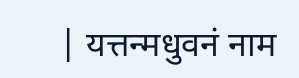| यत्तन्मधुवनं नाम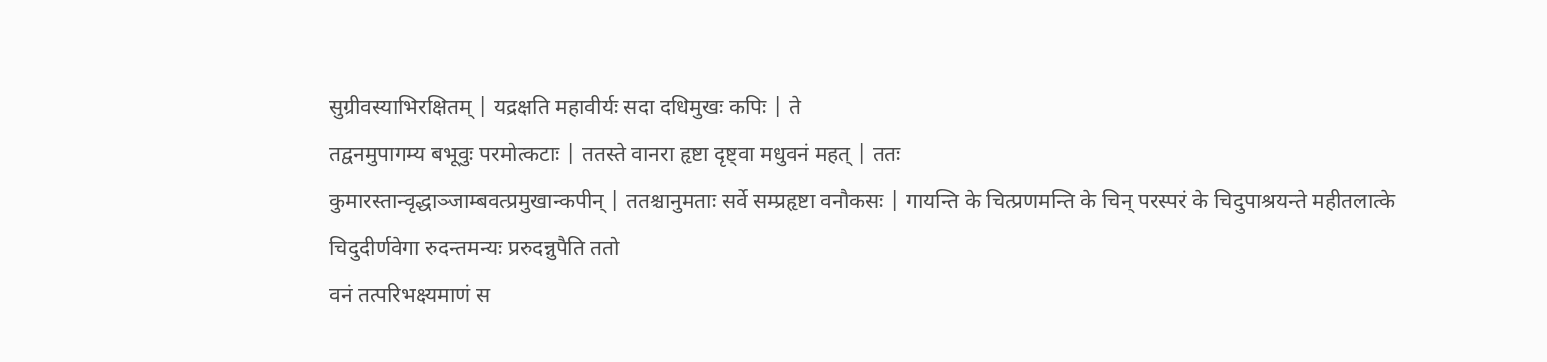सुग्रीवस्याभिरक्षितम् | यद्रक्षति महावीर्यः सदा दधिमुखः कपिः | ते
तद्वनमुपागम्य बभूवुः परमोत्कटाः | ततस्ते वानरा हृष्टा दृष्ट्वा मधुवनं महत् | ततः
कुमारस्तान्वृद्धाञ्जाम्बवत्प्रमुखान्कपीन् | ततश्चानुमताः सर्वे सम्प्रहृष्टा वनौकसः | गायन्ति के चित्प्रणमन्ति के चिन् परस्परं के चिदुपाश्रयन्ते महीतलात्के चिदुदीर्णवेगा रुदन्तमन्यः प्ररुदन्नुपैति ततो
वनं तत्परिभक्ष्यमाणं स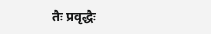तैः प्रवृद्धैः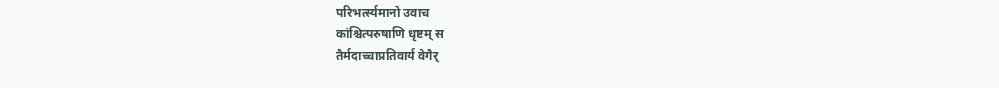परिभर्त्स्यमानो उवाच
कांश्चित्परुषाणि धृष्टम् स
तैर्मदाच्चाप्रतिवार्य वेगैर्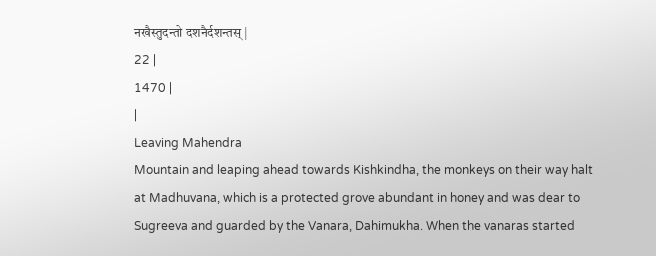नखैस्तुदन्तो दशनैर्दशन्तस् |
22 |
1470 |
|
Leaving Mahendra
Mountain and leaping ahead towards Kishkindha, the monkeys on their way halt
at Madhuvana, which is a protected grove abundant in honey and was dear to
Sugreeva and guarded by the Vanara, Dahimukha. When the vanaras started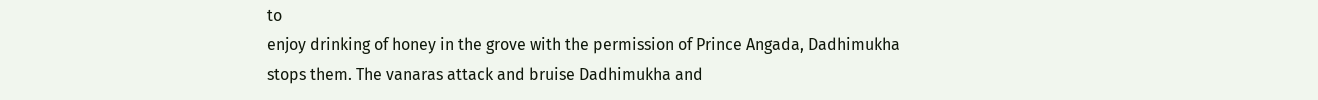to
enjoy drinking of honey in the grove with the permission of Prince Angada, Dadhimukha
stops them. The vanaras attack and bruise Dadhimukha and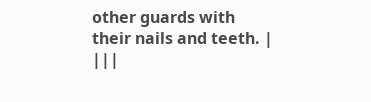other guards with
their nails and teeth. |
|||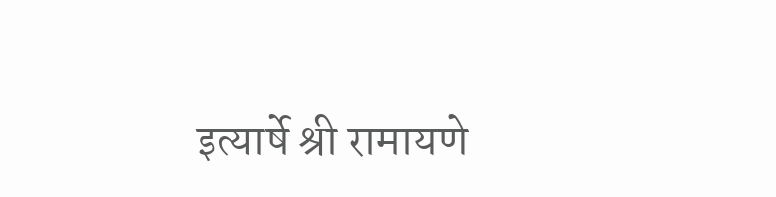इत्यार्षे श्री रामायणे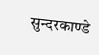सुन्दरकाण्डे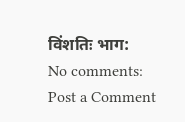विंशतिः भाग:
No comments:
Post a Comment